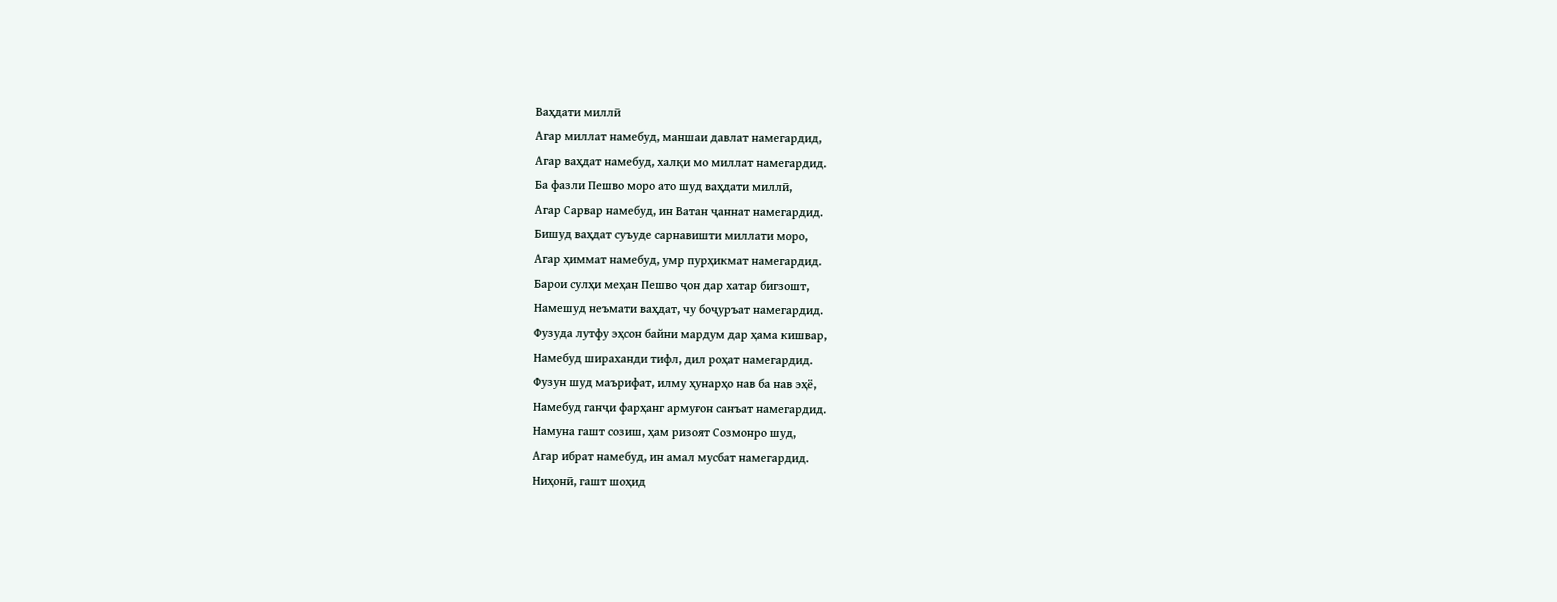Ваҳдати миллӣ
Агар миллат намебуд, маншаи давлат намегардид,
Агар ваҳдат намебуд, халқи мо миллат намегардид.
Ба фазли Пешво моро ато шуд ваҳдати миллӣ,
Агар Сарвар намебуд, ин Ватан ҷаннат намегардид.
Бишуд ваҳдат суъуде сарнавишти миллати моро,
Агар ҳиммат намебуд, умр пурҳикмат намегардид.
Барои сулҳи меҳан Пешво ҷон дар хатар бигзошт,
Намешуд неъмати ваҳдат, чу боҷуръат намегардид.
Фузуда лутфу эҳсон байни мардум дар ҳама кишвар,
Намебуд шираханди тифл, дил роҳат намегардид.
Фузун шуд маърифат, илму ҳунарҳо нав ба нав эҳё,
Намебуд ганҷи фарҳанг армуғон санъат намегардид.
Намуна гашт созиш, ҳам ризоят Созмонро шуд,
Агар ибрат намебуд, ин амал мусбат намегардид.
Ниҳонӣ, гашт шоҳид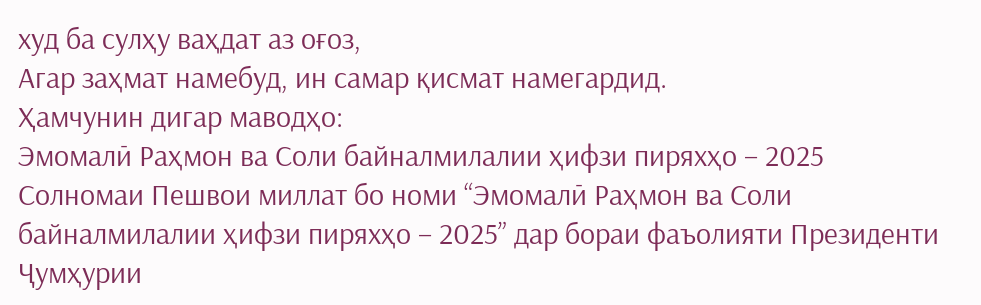худ ба сулҳу ваҳдат аз оғоз,
Агар заҳмат намебуд, ин самар қисмат намегардид.
Ҳамчунин дигар маводҳо:
Эмомалӣ Раҳмон ва Соли байналмилалии ҳифзи пиряхҳо – 2025
Солномаи Пешвои миллат бо номи “Эмомалӣ Раҳмон ва Соли байналмилалии ҳифзи пиряхҳо – 2025” дар бораи фаъолияти Президенти Ҷумҳурии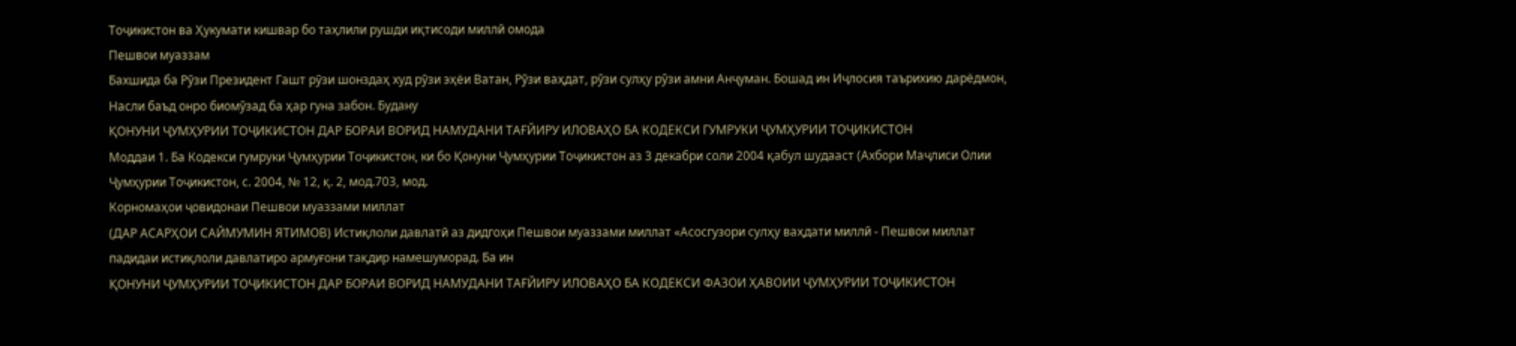Тоҷикистон ва Ҳукумати кишвар бо таҳлили рушди иқтисоди миллӣ омода
Пешвои муаззам
Бахшида ба Рӯзи Президент Гашт рӯзи шонздаҳ худ рӯзи эҳёи Ватан, Рӯзи ваҳдат, рӯзи сулҳу рӯзи амни Анҷуман. Бошад ин Иҷлосия таърихию дарёдмон, Насли баъд онро биомӯзад ба ҳар гуна забон. Будану
ҚОНУНИ ҶУМҲУРИИ ТОҶИКИСТОН ДАР БОРАИ ВОРИД НАМУДАНИ ТАҒЙИРУ ИЛОВАҲО БА КОДЕКСИ ГУМРУКИ ҶУМҲУРИИ ТОҶИКИСТОН
Моддаи 1. Ба Кодекси гумруки Ҷумҳурии Тоҷикистон, ки бо Қонуни Ҷумҳурии Тоҷикистон аз 3 декабри соли 2004 қабул шудааст (Ахбори Маҷлиси Олии Ҷумҳурии Тоҷикистон, с. 2004, № 12, қ. 2, мод.703, мод.
Корномаҳои ҷовидонаи Пешвои муаззами миллат
(ДАР АСАРҲОИ САЙМУМИН ЯТИМОВ) Истиқлоли давлатӣ аз дидгоҳи Пешвои муаззами миллат «Асосгузори сулҳу ваҳдати миллӣ - Пешвои миллат падидаи истиқлоли давлатиро армуғони тақдир намешуморад. Ба ин
ҚОНУНИ ҶУМҲУРИИ ТОҶИКИСТОН ДАР БОРАИ ВОРИД НАМУДАНИ ТАҒЙИРУ ИЛОВАҲО БА КОДЕКСИ ФАЗОИ ҲАВОИИ ҶУМҲУРИИ ТОҶИКИСТОН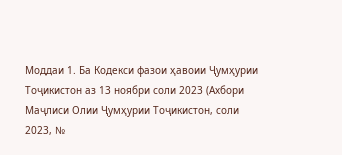Моддаи 1. Ба Кодекси фазои ҳавоии Ҷумҳурии Тоҷикистон аз 13 ноябри соли 2023 (Ахбори Маҷлиси Олии Ҷумҳурии Тоҷикистон, соли 2023, №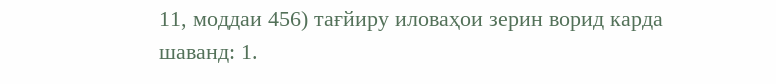11, моддаи 456) тағйиру иловаҳои зерин ворид карда шаванд: 1.